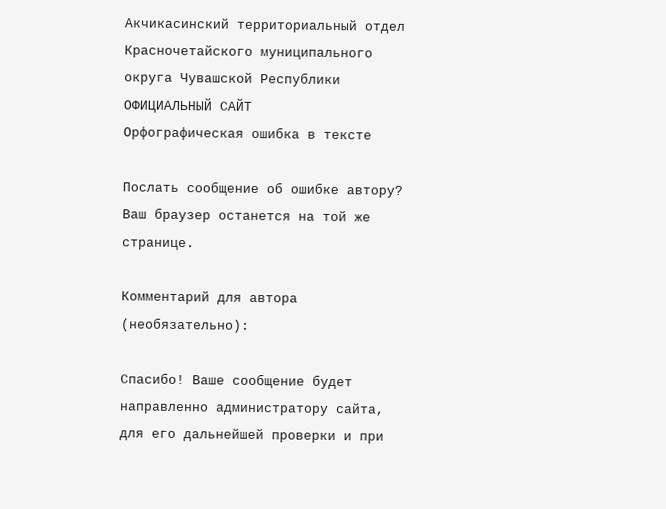Акчикасинский территориальный отдел Красночетайского муниципального округа Чувашской Республики ОФИЦИАЛЬНЫЙ САЙТ
Орфографическая ошибка в тексте

Послать сообщение об ошибке автору?
Ваш браузер останется на той же странице.

Комментарий для автора (необязательно):

Спасибо! Ваше сообщение будет направленно администратору сайта, для его дальнейшей проверки и при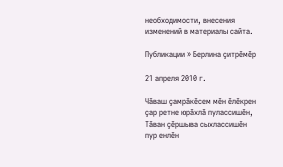необходимости, внесения изменений в материалы сайта.

Публикации » Берлина çитрĕмĕр

21 апреля 2010 г.

Чăваш çамрăкĕсем мĕн ĕлĕкрен çар ретне юрăхлă пулассишĕн, Тăван çĕршыва сыхлассишĕн пур енлĕн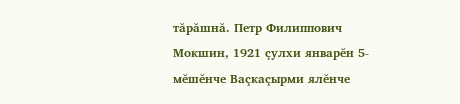тăрăшнă. Петр Филиппович Мокшин, 1921 çулхи январĕн 5-мĕшĕнче Ваçкаçырми ялĕнче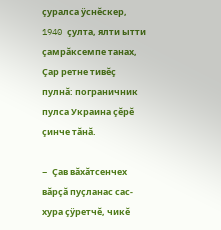çуралса ÿснĕскер, 1940 çулта, ялти ытти çамрăксемпе танах, Çар ретне тивĕç пулнă: пограничник пулса Украина çĕрĕ çинче тăнă.

– Çав вăхăтсенчех вăрçă пуçланас сас-хура çÿретчĕ, чикĕ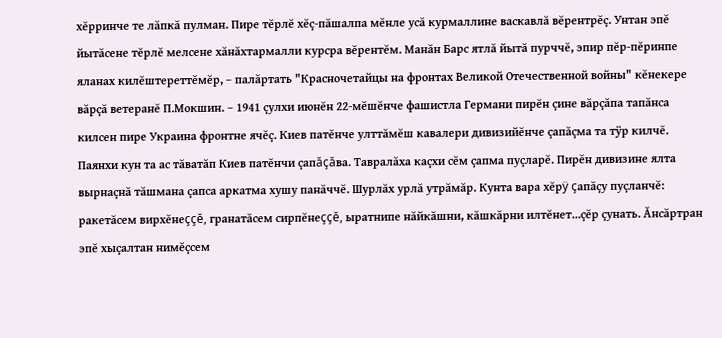хĕрринче те лăпкă пулман. Пире тĕрлĕ хĕç-пăшалпа мĕнле усă курмаллине васкавлă вĕрентрĕç. Унтан эпĕ йытăсене тĕрлĕ мелсене хăнăхтармалли курсра вĕрентĕм. Манăн Барс ятлă йытă пурччĕ, эпир пĕр-пĕринпе яланах килĕштереттĕмĕр, – палăртать "Красночетайцы на фронтах Великой Отечественной войны" кĕнекере вăрçă ветеранĕ П.Мокшин. – 1941 çулхи июнĕн 22-мĕшĕнче фашистла Германи пирĕн çине вăрçăпа тапăнса килсен пире Украина фронтне ячĕç. Киев патĕнче улттăмĕш кавалери дивизийĕнче çапăçма та тÿр килчĕ. Паянхи кун та ас тăватăп Киев патĕнчи çапăçăва. Тавралăха каçхи сĕм çапма пуçларĕ. Пирĕн дивизине ялта вырнаçнă тăшмана çапса аркатма хушу панăччĕ. Шурлăх урлă утрăмăр. Кунта вара хĕрÿ çапăçу пуçланчĕ: ракетăсем вирхĕнеççĕ, гранатăсем сирпĕнеççĕ, ыратнипе нăйкăшни, кăшкăрни илтĕнет...çĕр çунать. Ăнсăртран эпĕ хыçалтан нимĕçсем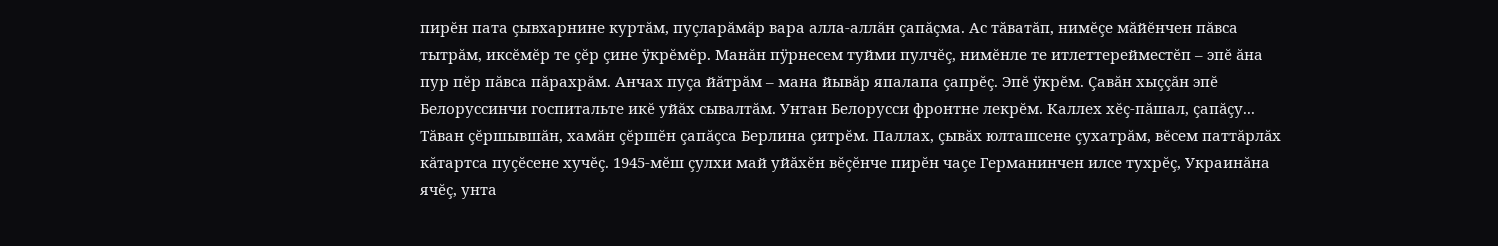пирĕн пата çывхарнине куртăм, пуçларăмăр вара алла-аллăн çапăçма. Ас тăватăп, нимĕçе мăйĕнчен пăвса тытрăм, иксĕмĕр те çĕр çине ÿкрĕмĕр. Манăн пÿрнесем туйми пулчĕç, нимĕнле те итлеттерейместĕп – эпĕ ăна пур пĕр пăвса пăрахрăм. Анчах пуçа йăтрăм – мана йывăр япалапа çапрĕç. Эпĕ ÿкрĕм. Çавăн хыççăн эпĕ Белоруссинчи госпитальте икĕ уйăх сывалтăм. Унтан Белорусси фронтне лекрĕм. Каллех хĕç-пăшал, çапăçу... Тăван çĕршывшăн, хамăн çĕршĕн çапăçса Берлина çитрĕм. Паллах, çывăх юлташсене çухатрăм, вĕсем паттăрлăх кăтартса пуçĕсене хучĕç. 1945-мĕш çулхи май уйăхĕн вĕçĕнче пирĕн чаçе Германинчен илсе тухрĕç, Украинăна ячĕç, унта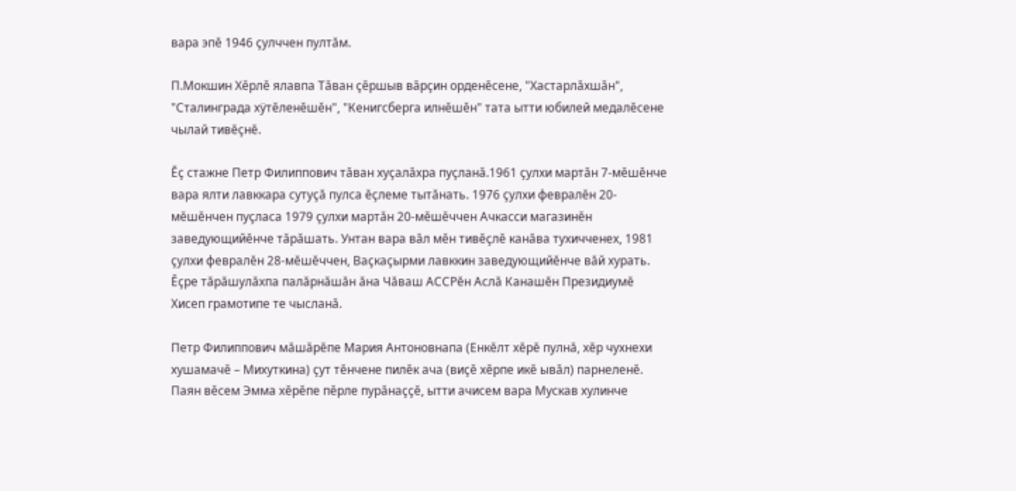вара эпĕ 1946 çулччен пултăм.

П.Мокшин Хĕрлĕ ялавпа Тăван çĕршыв вăрçин орденĕсене, "Хастарлăхшăн", "Сталинграда хÿтĕленĕшĕн", "Кенигсберга илнĕшĕн" тата ытти юбилей медалĕсене чылай тивĕçнĕ.

Ĕç стажне Петр Филиппович тăван хуçалăхра пуçланă.1961 çулхи мартăн 7-мĕшĕнче вара ялти лавккара сутуçă пулса ĕçлеме тытăнать. 1976 çулхи февралĕн 20-мĕшĕнчен пуçласа 1979 çулхи мартăн 20-мĕшĕччен Ачкасси магазинĕн заведующийĕнче тăрăшать. Унтан вара вăл мĕн тивĕçлĕ канăва тухичченех, 1981 çулхи февралĕн 28-мĕшĕччен, Ваçкаçырми лавккин заведующийĕнче вăй хурать. Ĕçре тăрăшулăхпа палăрнăшăн ăна Чăваш АССРĕн Аслă Канашĕн Президиумĕ Хисеп грамотипе те чысланă.

Петр Филиппович мăшăрĕпе Мария Антоновнапа (Енкĕлт хĕрĕ пулнă, хĕр чухнехи хушамачĕ – Михуткина) çут тĕнчене пилĕк ача (виçĕ хĕрпе икĕ ывăл) парнеленĕ. Паян вĕсем Эмма хĕрĕпе пĕрле пурăнаççĕ, ытти ачисем вара Мускав хулинче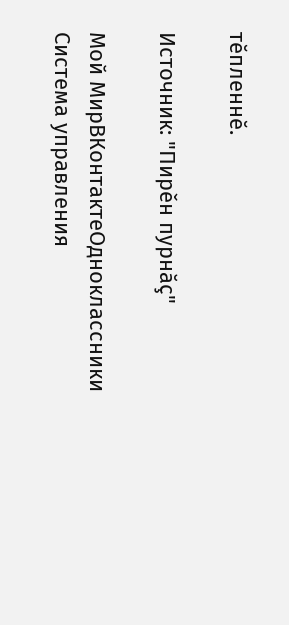тĕпленнĕ.

Источник: "Пирěн пурнăç"

Мой МирВКонтактеОдноклассники
Система управления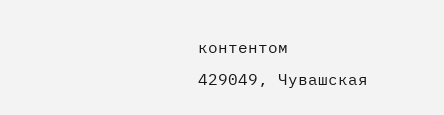контентом
429049, Чувашская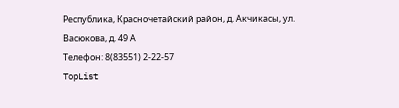Республика, Красночетайский район, д. Акчикасы, ул. Васюкова, д. 49 А
Телефон: 8(83551) 2-22-57
TopList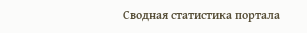Сводная статистика портала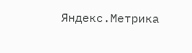Яндекс.Метрика